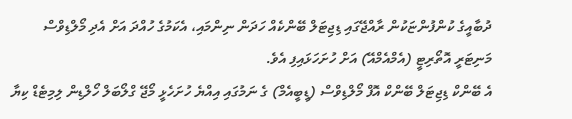ދުބާއީގެ ކުންފުންޏަކުން ރާއްޖޭގައި ޑިޖިޓަލް ބޭންކެއް ހަދަން ނިންމައި، އެކަމުގެ ހުއްދަ އަށް އެދި މޯލްޑިވްސް މަނިޓަރީ އޮތޯރިޓީ (އެމްއެމްއޭ) އަށް ހުށަހަޅައިފި އެވެ.
އެ ބޭންކް ޑިޖިޓަލް ބޭންކް އޮފް މޯލްޑިވްސް (ޑީބީއެމް) ގެ ނަމުގައި އިއްޔެ ހުށަހެޅީ މޯޖޭ ގްލޯބަލް ހޯލްޑިން ލިމިޓެޑް ކިޔާ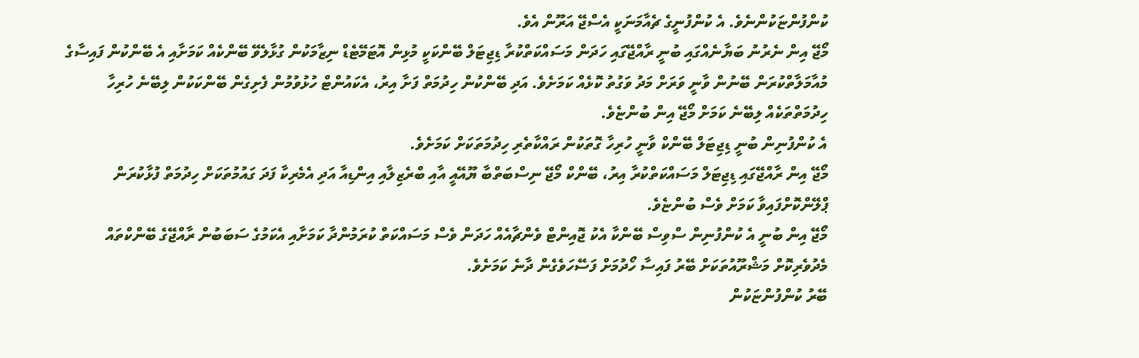ކުންފުންޏަކުންނެވެ. އެ ކުންފުނީގެ ޗެއާމަނަކީ އެސްޖޭ އަރޫން އެވެ.
މޯޖޭ އިން ނެރުނު ބަޔާނެއްގައި ބުނީ ރާއްޖޭގައި ހަދަން މަސައްކަތްކުރާ ޑިޖިޓަލް ބޭންކަކީ މުޅިން އޮޓަމޭޓެޑް ނިޒާމަކުން ގުޅާލެވޭ ބޭންކެއް ކަމަށާއި އެ ބޭންކުން ފައިސާގެ މުއާމަލާތްކުރަން ބޭނުން ވާނީ ވަރަށް މަދު ވަގުތު ކޮޅެއް ކަމަށެވެ. އަދި ބޭންކުން ހިދުމަތް ފަށާ އިރު، އެކައުންޓް ހުޅުވުމުން ފެށިގެން ބޭންކަކުން ލިބޭނެ ހުރިހާ ހިދުމަތްތަކެއް ލިބޭނެ ކަމަށް މޯޖޭ އިން ބުންޏެވެ.
އެ ކުންފުނިން ބުނީ ޑިޖިޓަލް ބޭންކް ވާނީ ހުރިހާ ގޮތަކުން ރައްކާތެރި ހިދުމަތަކަށް ކަމަށެވެ.
މޯޖޭ އިން ރާއްޖޭގައި ޑިޖިޓަލް މަސައްކަތްކުރާ އިރު، ބޭންކް މޯޖޭ ނިސްބަތްބާ ޔޫއޭއީ އާއި ބްރެޒިލާއި އިންޑިއާ އަދި އެމެރިކާ ފަދަ ގައުމުތަކަށް ހިދުމަތް ފުޅާކުރަން ޕްލޭންކޮށްފައިވާ ކަމަށް ވެސް ބުންޏެވެ.
މޯޖޭ އިން ބުނީ އެ ކުންފުނިން ސްވިސް ބޭންކާ އެކު ޖޮއިންޓް ވެންޗާއެއް ހަދަން ވެސް މަސައްކަތް ކުރަމުންދާ ކަމަށާއި އެކަމުގެ ސަބަބުން ރާއްޖޭގެ ބޭންކްތައް މެދުވެރިކޮށް މަޝްރޫއުތަކަށް ބޭރު ފައިސާ ހޯދުމަށް ފަސޭހަވެގެން ދާނެ ކަމަށެވެ.
ބޭރު ކުންފުންޏަކުން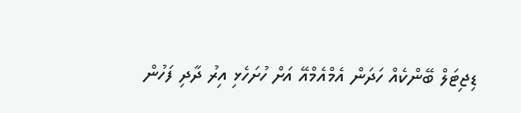ޑިޖިޓަލް ބޭންކެއް ހަދަން އެމްއެމްއޭ އަށް ހުށަހެޅި އިރު ދާދި ފަހުން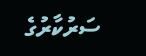ސަރުކާރުގެ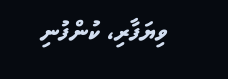ވިޔަފާރި، ކުންފުނި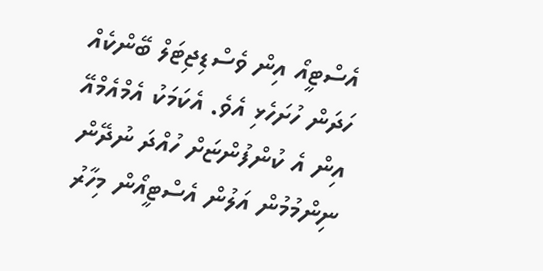އެސްޓީއޯ އިން ވެސްޑިޖިޓަލް ބޭންކެއް ހަދަން ހުށަހެޅި އެވެ. އެކަމަކު އެމްއެމްއޭ އިން އެ ކުންފުންޏަށް ހުއްދަ ނުދޭން ނިންމުމުން އަލުން އެސްޓީއޯން މިހާރު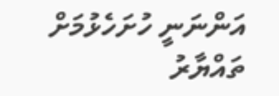އަންނަނީ ހުށަހެޅުމަށް ތައްޔާރު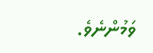ވަމުންނެވެ.